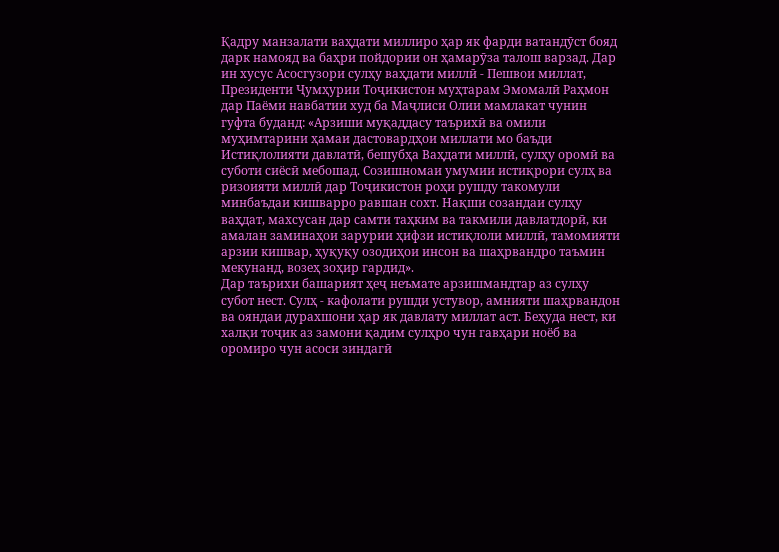Қадру манзалати ваҳдати миллиро ҳар як фарди ватандӯст бояд дарк намояд ва баҳри пойдории он ҳамарӯза талош варзад. Дар ин хусус Асосгузори сулҳу ваҳдати миллӣ - Пешвои миллат, Президенти Ҷумҳурии Тоҷикистон муҳтарам Эмомалӣ Раҳмон дар Паёми навбатии худ ба Маҷлиси Олии мамлакат чунин гуфта буданд: «Арзиши муқаддасу таърихӣ ва омили муҳимтарини ҳамаи дастовардҳои миллати мо баъди Истиқлолияти давлатӣ, бешубҳа Ваҳдати миллӣ, сулҳу оромӣ ва суботи сиёсӣ мебошад. Созишномаи умумии истиқрори сулҳ ва ризоияти миллӣ дар Тоҷикистон роҳи рушду такомули минбаъдаи кишварро равшан сохт. Нақши созандаи сулҳу ваҳдат, махсусан дар самти таҳким ва такмили давлатдорӣ, ки амалан заминаҳои зарурии ҳифзи истиқлоли миллӣ, тамомияти арзии кишвар, ҳуқуқу озодиҳои инсон ва шаҳрвандро таъмин мекунанд, возеҳ зоҳир гардид».
Дар таърихи башарият ҳеҷ неъмате арзишмандтар аз сулҳу субот нест. Сулҳ - кафолати рушди устувор, амнияти шаҳрвандон ва ояндаи дурахшони ҳар як давлату миллат аст. Беҳуда нест, ки халқи тоҷик аз замони қадим сулҳро чун гавҳари ноёб ва оромиро чун асоси зиндагӣ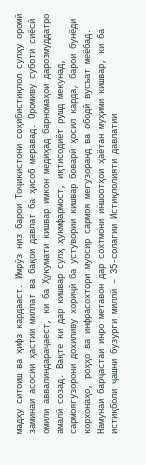мадҳу ситоиш ва ҳифз кардааст. Имрӯз низ барои Тоҷикистони соҳибистиқлол сулҳу оромӣ заминаи асосии ҳастии миллат ва бақои давлат ба ҳисоб меравад. Оромиву суботи сиёсӣ омили аввалиндараҷаест, ки ба Ҳукумати кишвар имкон медиҳад барномаҳои дарозмуддатро амалӣ созад. Вақте ки дар кишвар сулҳ ҳукмфармост, иқтисодиёт рушд мекунад, сармоягузорони дохиливу хориҷӣ ба устувории кишвар боварӣ ҳосил карда, барои бунёди корхонаҳо, роҳҳо ва инфрасохтори муосир сармоя мегузоранд ва ободӣ вусъат меёбад. Намунаи барҷастаи инро метавон дар сохтмони иншоотҳои ҳаётан муҳими кишвар, ки ба истиқболи ҷашни бузурги миллӣ – 35-солагии Истиқлолияти давлатии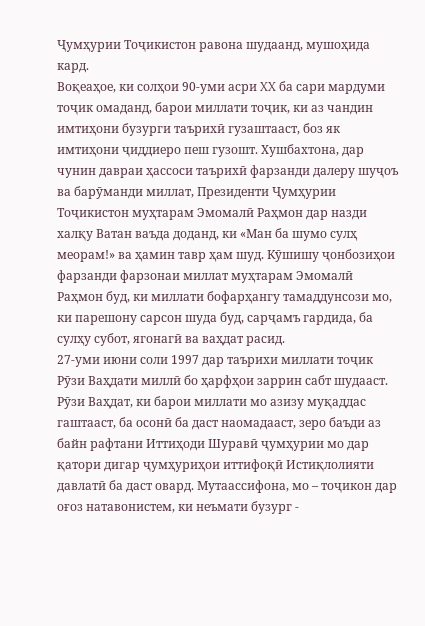Ҷумҳурии Тоҷикистон равона шудаанд, мушоҳида кард.
Воқеаҳое, ки солҳои 90-уми асри XX ба сари мардуми тоҷик омаданд, барои миллати тоҷик, ки аз чандин имтиҳони бузурги таърихӣ гузаштааст, боз як имтиҳони ҷиддиеро пеш гузошт. Хушбахтона, дар чунин давраи ҳассоси таърихӣ фарзанди далеру шуҷоъ ва барӯманди миллат, Президенти Ҷумҳурии Тоҷикистон муҳтарам Эмомалӣ Раҳмон дар назди халқу Ватан ваъда доданд, ки «Ман ба шумо сулҳ меорам!» ва ҳамин тавр ҳам шуд. Кӯшишу ҷонбозиҳои фарзанди фарзонаи миллат муҳтарам Эмомалӣ Раҳмон буд, ки миллати бофарҳангу тамаддунсози мо, ки парешону сарсон шуда буд, сарҷамъ гардида, ба сулҳу субот, ягонагӣ ва ваҳдат расид.
27-уми июни соли 1997 дар таърихи миллати тоҷик Рӯзи Ваҳдати миллӣ бо ҳарфҳои заррин сабт шудааст. Рӯзи Ваҳдат, ки барои миллати мо азизу муқаддас гаштааст, ба осонӣ ба даст наомадааст, зеро баъди аз байн рафтани Иттиҳоди Шуравӣ ҷумҳурии мо дар қатори дигар ҷумҳуриҳои иттифоқӣ Истиқлолияти давлатӣ ба даст овард. Мутаассифона, мо – тоҷикон дар оғоз натавонистем, ки неъмати бузург -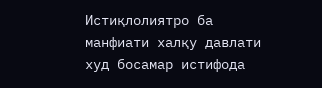Истиқлолиятро ба манфиати халқу давлати худ босамар истифода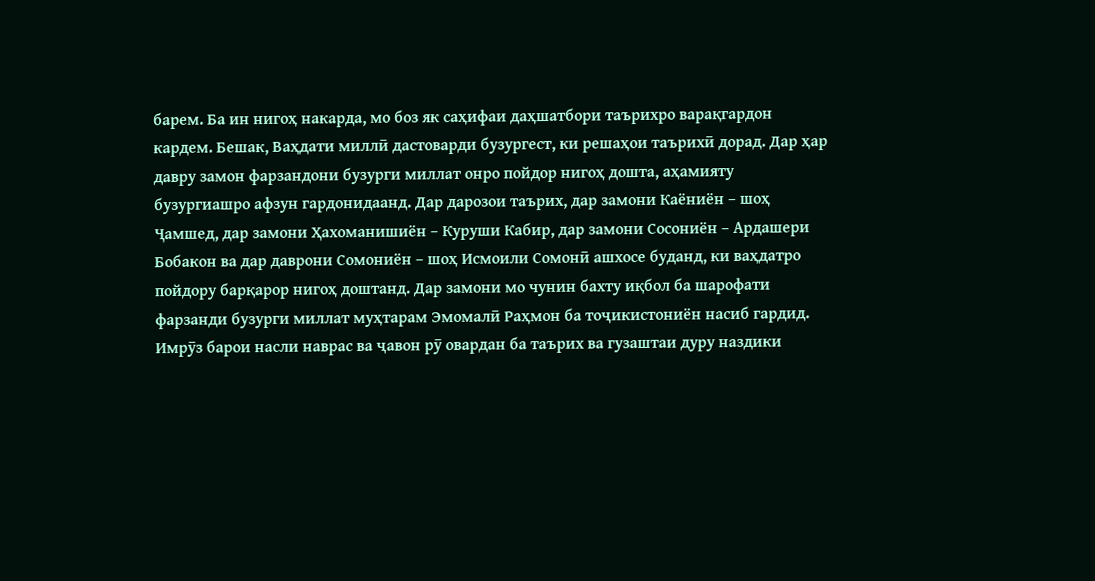барем. Ба ин нигоҳ накарда, мо боз як саҳифаи даҳшатбори таърихро варақгардон кардем. Бешак, Ваҳдати миллӣ дастоварди бузургест, ки решаҳои таърихӣ дорад. Дар ҳар давру замон фарзандони бузурги миллат онро пойдор нигоҳ дошта, аҳамияту бузургиашро афзун гардонидаанд. Дар дарозои таърих, дар замони Каёниён – шоҳ Ҷамшед, дар замони Ҳахоманишиён – Куруши Кабир, дар замони Сосониён – Ардашери Бобакон ва дар даврони Сомониён – шоҳ Исмоили Сомонӣ ашхосе буданд, ки ваҳдатро пойдору барқарор нигоҳ доштанд. Дар замони мо чунин бахту иқбол ба шарофати фарзанди бузурги миллат муҳтарам Эмомалӣ Раҳмон ба тоҷикистониён насиб гардид.
Имрӯз барои насли наврас ва ҷавон рӯ овардан ба таърих ва гузаштаи дуру наздики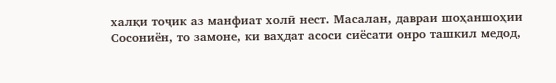халқи тоҷик аз манфиат холӣ нест. Масалан, давраи шоҳаншоҳии Сосониён, то замоне, ки ваҳдат асоси сиёсати онро ташкил медод,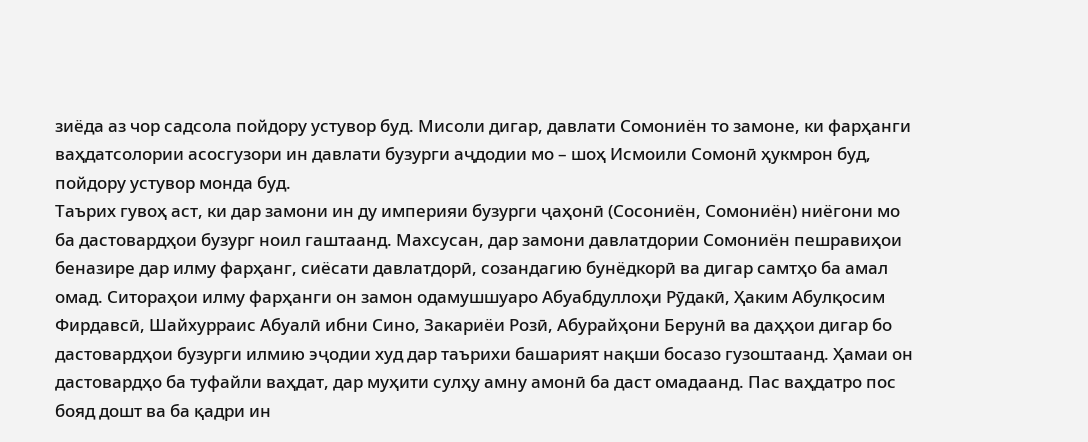зиёда аз чор садсола пойдору устувор буд. Мисоли дигар, давлати Сомониён то замоне, ки фарҳанги ваҳдатсолории асосгузори ин давлати бузурги аҷдодии мо – шоҳ Исмоили Сомонӣ ҳукмрон буд, пойдору устувор монда буд.
Таърих гувоҳ аст, ки дар замони ин ду империяи бузурги ҷаҳонӣ (Сосониён, Сомониён) ниёгони мо ба дастовардҳои бузург ноил гаштаанд. Махсусан, дар замони давлатдории Сомониён пешравиҳои беназире дар илму фарҳанг, сиёсати давлатдорӣ, созандагию бунёдкорӣ ва дигар самтҳо ба амал омад. Ситораҳои илму фарҳанги он замон одамушшуаро Абуабдуллоҳи Рӯдакӣ, Ҳаким Абулқосим Фирдавсӣ, Шайхурраис Абуалӣ ибни Сино, Закариёи Розӣ, Абурайҳони Берунӣ ва даҳҳои дигар бо дастовардҳои бузурги илмию эҷодии худ дар таърихи башарият нақши босазо гузоштаанд. Ҳамаи он дастовардҳо ба туфайли ваҳдат, дар муҳити сулҳу амну амонӣ ба даст омадаанд. Пас ваҳдатро пос бояд дошт ва ба қадри ин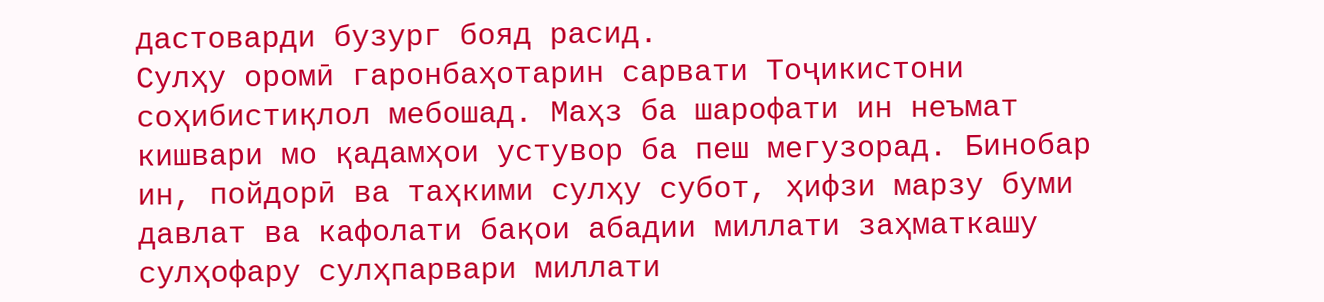дастоварди бузург бояд расид.
Сулҳу оромӣ гаронбаҳотарин сарвати Тоҷикистони соҳибистиқлол мебошад. Маҳз ба шарофати ин неъмат кишвари мо қадамҳои устувор ба пеш мегузорад. Бинобар ин, пойдорӣ ва таҳкими сулҳу субот, ҳифзи марзу буми давлат ва кафолати бақои абадии миллати заҳматкашу сулҳофару сулҳпарвари миллати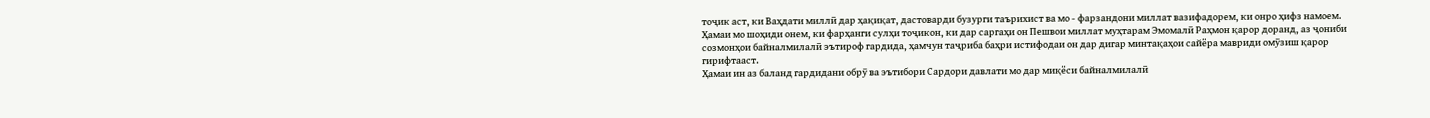тоҷик аст, ки Ваҳдати миллӣ дар ҳақиқат, дастоварди бузурги таърихист ва мо - фарзандони миллат вазифадорем, ки онро ҳифз намоем. Ҳамаи мо шоҳиди онем, ки фарҳанги сулҳи тоҷикон, ки дар саргаҳи он Пешвои миллат муҳтарам Эмомалӣ Раҳмон қарор доранд, аз ҷониби созмонҳои байналмилалӣ эътироф гардида, ҳамчун таҷриба баҳри истифодаи он дар дигар минтақаҳои сайёра мавриди омӯзиш қарор гирифтааст.
Ҳамаи ин аз баланд гардидани обрӯ ва эътибори Сардори давлати мо дар миқёси байналмилалӣ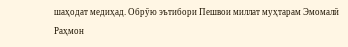шаҳодат медиҳад. Обрӯю эътибори Пешвои миллат муҳтарам Эмомалӣ Раҳмон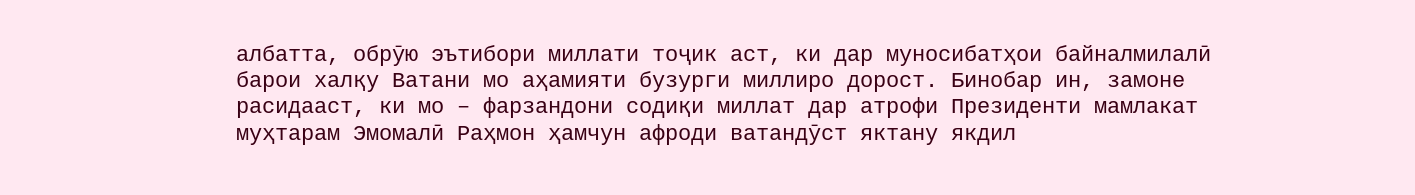албатта, обрӯю эътибори миллати тоҷик аст, ки дар муносибатҳои байналмилалӣ барои халқу Ватани мо аҳамияти бузурги миллиро дорост. Бинобар ин, замоне расидааст, ки мо – фарзандони содиқи миллат дар атрофи Президенти мамлакат муҳтарам Эмомалӣ Раҳмон ҳамчун афроди ватандӯст яктану якдил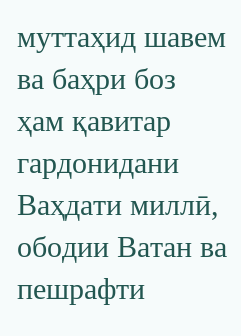муттаҳид шавем ва баҳри боз ҳам қавитар гардонидани Ваҳдати миллӣ, ободии Ватан ва пешрафти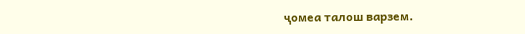ҷомеа талош варзем.